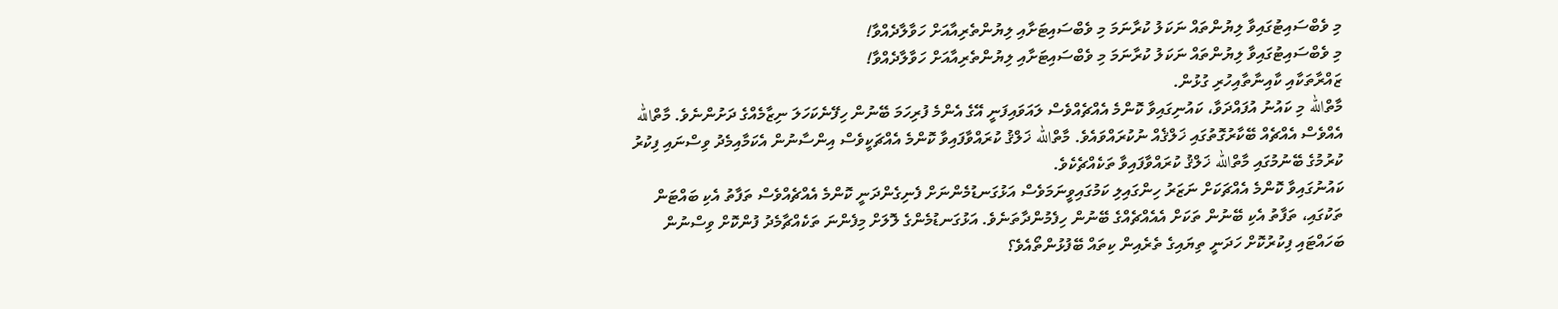މި ވެބްސައިޓުގައިވާ ލިޔުންތައް ނަކަލު ކުރާނަމަ މި ވެބްސައިޓަށާއި ލިޔުންތެރިއާއަށް ހަވާލާދެއްވާ!
މި ވެބްސައިޓުގައިވާ ލިޔުންތައް ނަކަލު ކުރާނަމަ މި ވެބްސައިޓަށާއި ލިޔުންތެރިއާއަށް ހަވާލާދެއްވާ!
ޒައްރާތަކާއި ކާއިނާތާއިހުރި ގުޅުން.
މާތްالله މި ކައުނު އުފައްދަވާ، ކައުނިގައިވާ ކޮންމެ އެއްޗެއްވެސް ލައަވައިފަނީ އޭގެ އެންމެ ފުރިހަމަ ބޭނުން ހިފޭނެކަހަލަ ނިޒާމެއްގެ ދަށުންނެވެ. މާތްالله އެއްވެސް އެއްޗެއް ބޭކާރުގޮތުގައި ޚަލްޤެއް ނުކުރައްވައެވެ. މާތްالله ޚަލްޤު ކުރައްވާފައިވާ ކޮންމެ އެއްޗަކީވެސް އިންސާނުން އެކަމާއިމެދު ވިސްނައި ފިކުރު ކުރުމުގެ ބޭނުމުގައި މާތްالله ޚަލްޤު ކުރައްވާފައިވާ ތަކެއްޗެކެވެ.
ކައުނުގައިވާ ކޮންމެ އެއްޗަކަށް ނަޒަރު ހިންގައިލި ކަމުގައިވީނަމަވެސް އަޅުގަނޑުމެންނަށް ފެނިގެންދަނީ ކޮންމެ އެއްޗެއްވެސް ތަފާތު އެކި ބައްޓަން ތަކުގައި، ތަފާތު އެކި ބޭނުން ތަކަށް އެއެއްޗެއްގެ ބޭނުން ހިފެމުންދާތަނެވެ. އަޅުގަނޑުމެންގެ ލޮލަށް މިފެންނަ ތަކެއްޗާމެދު ފުންކޮށް ވިސްނުން ބަހައްޓައި ފިކުރުކޮށް ހަދަނީ ތިޔައިގެ ތެރެއިން ކިތައް ބޭފުޅުންތޯއެވެ؟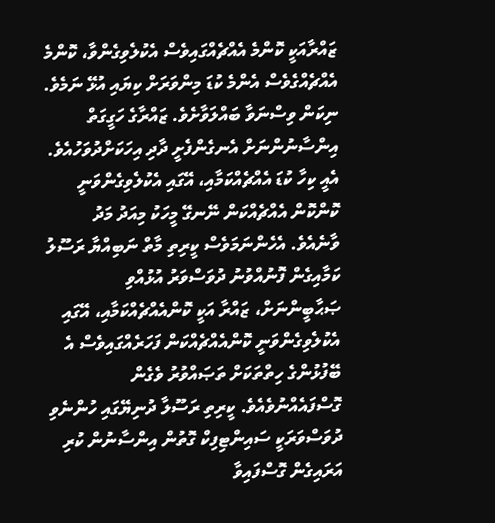ޒައްރާއަކީ ކޮންމެ އެއްޗެއްގައިވެސް އެކުލެވިގެންވާ، ކޮންމެ އެއްޗެއްގެވެސް އެންމެ ކުޑަ މިންވަރަށް ކިޔައި އުޅޭ ނަމެވެ. ނިކަން ވިސްނަވާ ބައްލަވާށެވެ. ޒައްރާގެ ހަގީގަތް އިންސާނުންނަށް އެނގެންފެށީ ދާދި އިހަކަށްދުވަހުއެވެ. އެއީ ކިހާ ކުޑަ އެއްޗެއްކަމާއި، އޭގައި އެކުލެވިގެންވަނީ ކޮންކޮން އެއްޗެއްކަން ނޭނގޭ މީހަކު މިއަދު މަދު ވާނެއެވެ. އެހެންނަމަވެސް ކީރިތި މާތް ނަބިއްޔާ ރަސޫލު ކަމާއިގެން ފޮނުއްވުނު ދުވަސްވަރު އުޅުއްވި ޞަޙާބީންނަށް، ޒައްރާ އަކީ ކޮންއެއްޗެއްކަމާއި، އޭގައި އެކުލެވިގެންވަނީ ކޮންއެއްޗެއްކަން ފަހަރެއްގައިވެސް އެ ބޭފުޅުންގެ ހިތްތަކަށް ތަޞައްވުރު ވެގެން ގޮސްފައެއްނުވެއެވެ. ކީރިތި ރަސޫލާ ދުނިޔޭގައި ހުންނެވި ދުވަސްވަރަކީ ސައިންޓިފިކް ގޮތުން އިންސާނުން ކުރި އަރައިގެން ގޮސްފައިވާ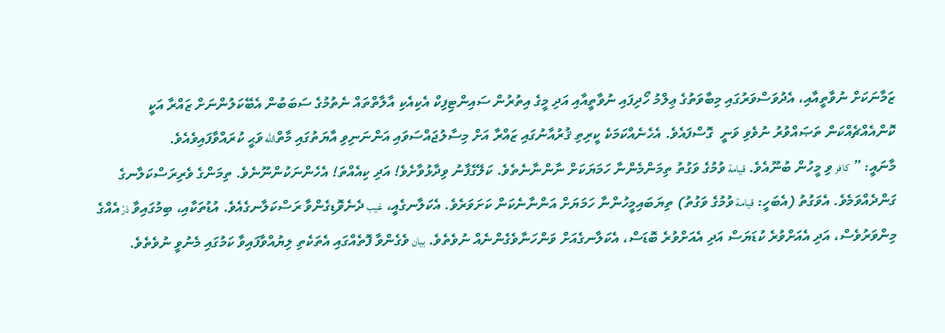ޒަމާނަކަށް ނުވާތީއާއި، އެދުވަސްވަރުގައި މިބާވަތުގެ ޢިލްމު ހޯދިފައި ނުވާތީއާއި އަދި މީގެ އިތުރުން ސައިންޓިފިކް އެކިއެކި އާލާތްތައް ނެތުމުގެ ސަބަބުން އެބޭކަލުންނަށް ޒައްރާ އަކީ ކޮންއެއްޗެއްކަން ތަޞައްވުރު ނުވެވި ވަނީ  ގޮސްފައެވެ. އެހެނެއްކަމަކެ ކީރިތި ޤުރުއާނުގައި ޒައްރާ އަށް މިސާލުޖައްސަވައި އަންނަނިވި އާޔަތުގައި މާތްالله ވަޙީ ކުރައްވާފައިވެއެވެ.
މާނައީ: ” كافر ވި މީހުން ބުނޫއެވެ. قيامة ވުމުގެ ވަގުތު ތިމަންމެންނާ ހަމަޔަކަށް ނާންނާނެތެވެ. ކަލޭގެފާނު ވިދާޅުވާށެވެ! އަދި ކިއެއްތަ! އެހެންނަކުންނޫނެވެ. ތިމަންގެ ވެރިރަސްކަލާނގެ ގަންދެއްވަމެވެ. އެވަގުތު (އެބަހީ: قيامة ވުމުގެ ވަގުތު) ތިޔަބައިމީހުންނާ ހަމަޔަށް އަންނާނެކަން ކަށަވަރެވެ. އެކަލާނގެއީ، غيب ދެނެވޮޑިގެންވާ ރަސްކަލާނގެއެވެ. އުޑުތަކާއި، ބިމުގައިވާ ذرّ އެއްގެ މިންވަރުވެސް، އަދި އެއަށްވުރެ ކުޑަޔަސް އަދި އެއަށްވުރެ ބޮޑަސް، އެކަލާނގެއަށް ވަންހަނާވެގެންނެއް ނުވެތެވެ. بيان ވެގެންވާ ފޮތެއްގައި އެތަކެތި ލިޔުއްވާފައިވާ ކަމުގައި މެނުވީ ނުވެތެވެ.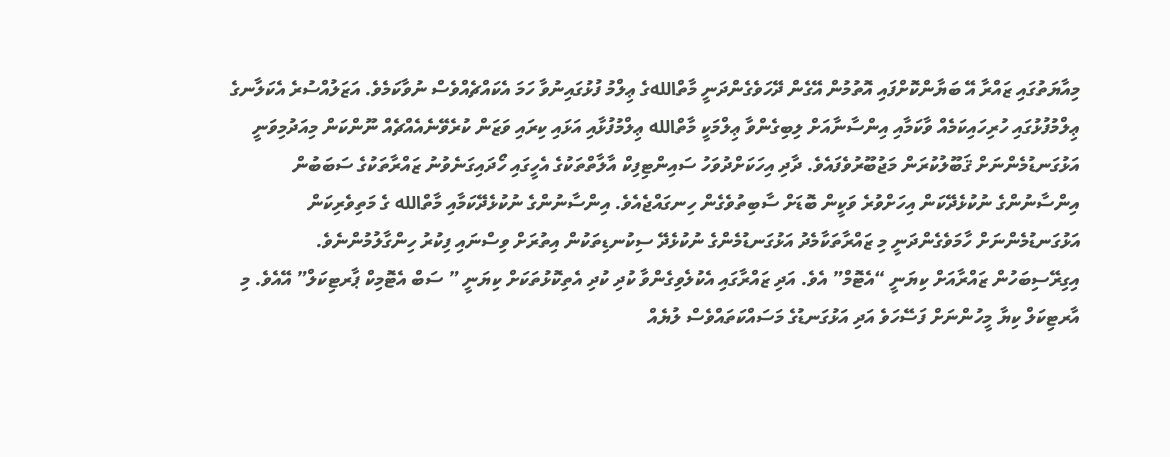މިއާޔަތުގައި ޒައްރާ އޭ ބަޔާންކޮށްފައި އޮތުމުން އޭގެން ދޭހަވެގެންދަނީ މާތްاللهގެ ޢިލްމު ފުޅުގައިނުވާ ހަމަ އެކައްޗެއްވެސް ނުވާކަމެވެ. އަޒަލުއްސުރެ އެކަލާނގެ ޢިލްމުފުޅުގައި ހުރިހައިކަމެއް ވާކަމާއި އިންސާނާއަށް ލިބިގެންވާ ޢިލްމަކީ މާތްالله ޢިލްމުފުޅާއި އަޅައި ކިރައި ވަޒަން ކުރެވޭނެއެއްޗެއް ނޫންކަން މިއަދުމިވަނީ އަޅުގަނޑުމެންނަށް ޤަބޫލުކުރަން މަޖުބޫރުވެފައެވެ. ދާދި އިހަކަށްދުވަހު ސައިންޓިފިކް އާލާތްތަކުގެ އެހީގައި ހޯދައިގަނެވުނު ޒައްރާތަކުގެ ސަބަބުން އިންސާނުންގެ ނުކުޅެދޭކަން އިހަށްވުރެ ވަކީން ބޮޑަށް ސާބިތުވެގެން ހިނގައްޖެއެވެ. އިންސާނުންގެ ނުކުޅެދޭކަމާއި މާތްالله ގެ މަތިވެރިކަން އަޅުގަނޑުމެންނަށް ހާމަވެގެންދަނީ މި ޒައްރާތަކާމެދު އަޅުގަނޑުމެންގެ ނުކުޅެދޭ ސިކުނޑިތަކުން އިތުރަށް ވިސްނައި ފިކުރު ހިންގާލުމުންނެވެ.
އިގިރޭސިބަހުން ޒައްރާއަށް ކިޔަނީ “އެޓޮމް” އެވެ. އަދި ޒައްރާގައި އެކުލެވިގެންވާ ކުދި ކުދި އެތިކޮޅުތަކަށް ކިޔަނީ ” ސަބް އެޓޮމިކް ޕާރޓިކަލް” އޭއެވެ. މި އާރޓިކަލް ކިޔާ މީހުންނަށް ފަސޭހަވެ އަދި އަޅުގަނޑުގެ މަސައްކަތައްވެސް ލުޔެއް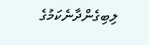ލިބިގެންދާނެކަމުގެ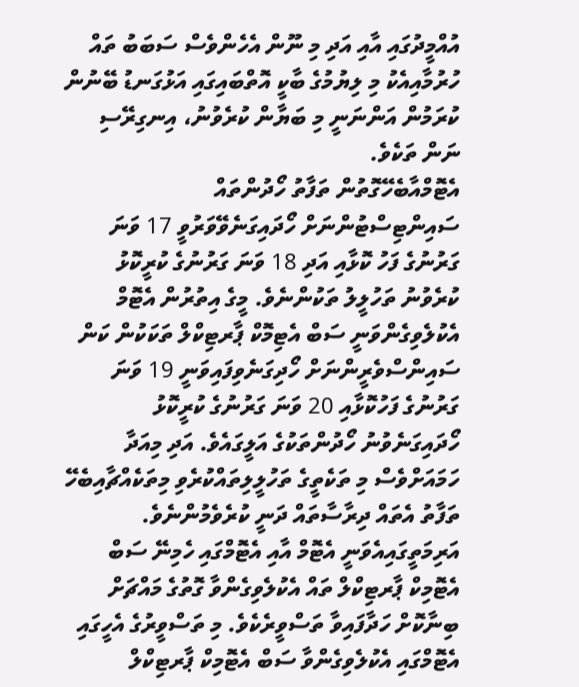އުއްމީދުގައި އާއި އަދި މި ނޫން އެހެންވެސް ސަބަބު ތައް ހުރުމާއިއެކު މި ލިޔުމުގެ ބާކީ އޮތްބައިގައި އަޅުގަނޑު ބޭނުން ކުރަމުން އަންނަނީ މި ބަޔާން ކުރެވުނު، އިނގިރޭސި ނަން ތަކެވެ.
އެޓޮމްއާބެހޭގޮތުން ތަފާތު ހޯދުންތައް ސައިންޓިސްޓުންނަށް ހޯދައިގަނެވޭވަރުވީ 17 ވަނަ ގަރުނުގެ ފަހު ކޮޅާއި އަދި 18 ވަނަ ގަރުނުގެ ކުރީކޮޅު ކުރެވުނު ތަހުލީލު ތަކުންނެވެ. މީގެ އިތުރުން އެޓޮމް އެކުލެވިގެންވަނީ ސަބް އެޓިމޮކް ޕާރޓިކްލް ތަކަކުން ކަން ސައިންސްވެރީންނަށް ހޯދިގަނެވިފައިވަނީ 19 ވަނަ ގަރުނުގެ ފަހުކޮޅާއި 20 ވަނަ ގަރުނުގެ ކުރީކޮޅު ހޯދައިގަނެވުނު ހޯދުންތަކުގެ އަލީގައެވެ. އަދި މިއަދާ ހަމައަށްވެސް މި ތަކެތީގެ ތަހުލީލިތައްކުރެވި މިތަކެއްޗާއިބެހޭ ތަފާތު އެތައް ދިރާސާތައް ދަނީ ކުރެވެމުންނެވެ.
އަރިމަތީގައިއެވަނީ އެޓޮމް އާއި އެޓޮމްގައި ހެމިނޭ ސަބް އެޓޮމިކް ޕާރޓިކްލް ތައް އެކުލެވިގެންވާ ގޮތުގެ މައްޗަށް ބިނާކޮށް ހަދާފައިވާ ތަސްވީރެކެވެ. މި ތަސްވީރުގެ އެހީގައި އެޓޮމްގައި އެކުލެވިގެންވާ ސަބް އެޓޮމިކް ޕާރޓިކްލް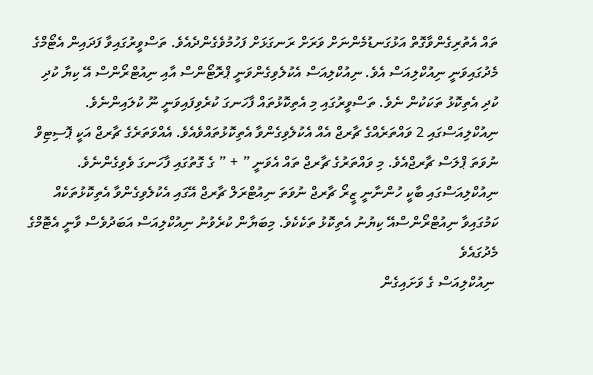ތައް އެތުރިގެންވާގޮތް އަޅުގަނޑުމެންނަށް ވަރަށް ރަނގަޅަށް ފަހުމުވެގެންދެއެވެ. ތަސްވީރުގައިވާ ފަދައިން އެޓޯމްގެ މެދުގައިވަނީ ނިއުކްލިއަސް އެވެ. ނިއުކްލިއަސް އެކުލެވިގެންވަނީ ޕްރޮޓޯންސް އާއި ނިއުޓްރޯންސް އޭ ކިޔާ ކުދި ކުދި އެތިކޮޅު ތަކަކުން ނެވެ. ތަސްވީރުގައި މި އެތިކޮޅުތައް ފާހަނގަ ކުރެވިފައިވަނީ ނޫ ކުލައިންނެވެ. ނިއުކްލިއަސްގައި 2 ވައްތަރެއްގެ ޗާރޖް އެއް އެކުލެވިގެންވާ އެތިކޮޅުތައްވެއެވެ. އެއްވަތަރެގެ ޗާރޖް އަކީ ޕޮސިޓިވް ނުވަތަ ޕްލަސް ޗާރޖްއެވެ. މި ވައްތަރުގެ ޗާރޖް ތައް އެވަނީ ” + ” ގެ ގޮތުގައި ފާހަނގަ ވެވިގެންނެވެ. ނިއުކްލިއަސްގައި ބާކީ ހުންނާނީ ޒީރޯ ޗާރޖް ނުވަތަ ނިއުޓްރަލް ޗާރޖް އޭގައި އެކުލެވިގެންވާ އެތިކޮޅުތަކެއް ކަމުގައިވާ ނިއުޓްރޯންސްއޭ ކިޔުނު އެތިކޮޅު ތަކެކެވެ. މިބަޔާން ކުރެވުނު ނިއުކްލިއަސް އަބަދުވެސް ވާނީ އެޓޮމްގެ މެދުގައެވެ
 ނިއުކްލިއަސް ގެ ވަށައިގެން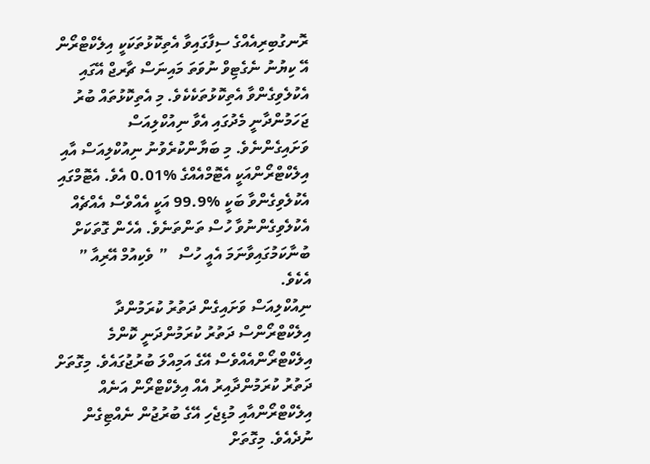ރޮނގުބިރިއެއްގެ ސިފާގައިވާ އެތިކޮޅުތަކަކީ އިލެކްޓްރޯން އޭ ކިޔުނު ނެގެޓިވް ނުވަތަ މައިނަސް ޗާރޖް އޭގައި އެކުލެވިގެންވާ އެތިކޮޅުތަކެކެވެ. މި އެތިކޮޅުތައް ބުރު ޖަހަމުންދާނީ މެދުގައި އެވާ ނިއުކްލިއަސް ވަށައިގެންނެވެ. މި ބަޔާންކުރެވުނު ނިއުކްލިއަސް އާއި އިލެކްޓްރޯންއަކީ އެޓޮމްއެއްގެ %0.01 އެވެ. އެޓޮމްގައި އެކުލެވިގެންވާ ބަކީ %99.9 އަކީ އެއްވެސް އެއްޗެއް އެކުލެވިގެންނުވާ ހުސް ތަންތަނެވެ. އެހެން ގޮތަކަށް ބުނާކަމުގައިވާނަމަ އެއީ ހުސް   ” ވެކިއުމް އޭރިއާ ” އެކެވެ.
ނިއުކްލިއަސް ވަށައިގެން ދަތުރު ކުރަމުންދާ އިލެކްޓްރޯންސް ދަތުރު ކުރަމުންދަނީ ކޮންމެ އިލެކްޓްރޯންއެއްވެސް އޭގެ އަމިއްލަ ބުރުޖުގައެވެ. މިގޮތަށް ދަތުރު ކުރަމުންދާއިރު އެއް އިލެކްޓްރޯން އަނެއް އިލެކްޓްރޯންއާއި މުޑިޖެހި އޭގެ ބުރުޖުން ނެއްޓިގެން ނުދެއެވެ. މިގޮތަށް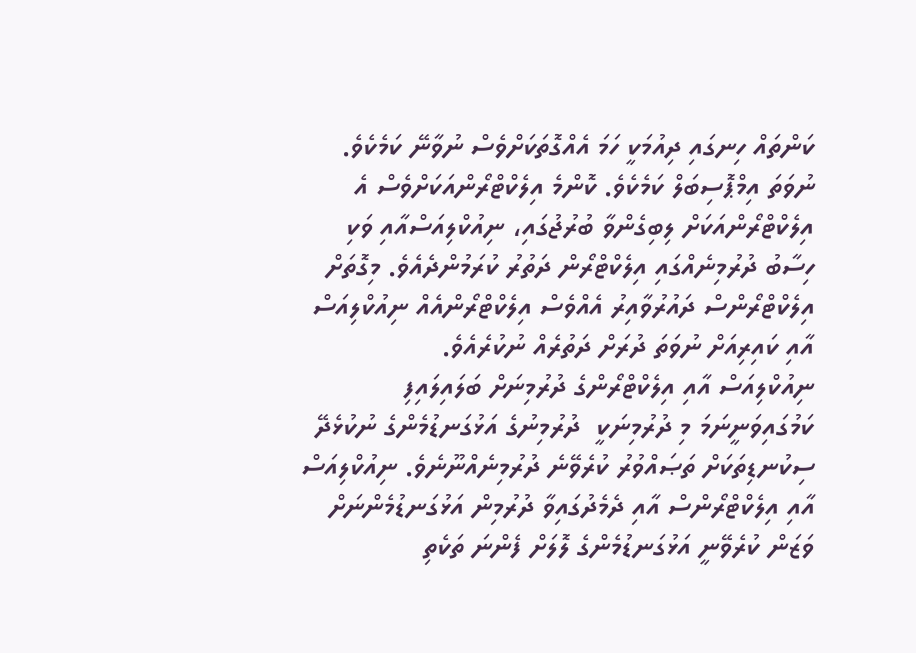ކަންތައް ހިނގައި ދިއުމަކީ ހަމަ އެއްގޮތަކަށްވެސް ނުވާނޭ ކަމެކެވެ. ނުވަތަ އިމްޕޮސިބަލް ކަމެކެވެ. ކޮންމެ އިލެކްޓްރޯންއަކަށްވެސް އެ އިލެކްޓްރޯންއަކަށް ލިބިގެންވާ ބުރުޖުގައި، ނިއުކްލިއަސްއާއި ވަކި ހިސާބު ދުރުމިނެއްގައި އިލެކްޓްރޯން ދަތުރު ކުރަމުންދެއެވެ. މިގޮތަށް އިލެކްޓްރޯންސް ދައުރުވާއިރު އެއްވެސް އިލެކްޓްރޯންއެއް ނިއުކްލިއަސް އާއި ކައިރިއަށް ނުވަތަ ދުރަށް ދަތުރެއް ނުކުރެއެވެ.
ނިއުކްލިއަސް އާއި އިލެކްޓްރޯންގެ ދުރުމިނަށް ބަލައިލައިފި ކަމުގައިވަނީނަމަ މި ދުރުމިނަކީ  ދުރުމިނުގެ އަޅުގަނޑުމެންގެ ނުކުޅެދޭ ސިކުނޑިތަކަށް ތަޞައްވުރު ކުރެވޭނެ ދުރުމިނެއްނޫނެވެ. ނިއުކްލިއަސް އާއި އިލެކްޓްރޯންސް އާއި ދެމެދުގައިވާ ދުރުމިން އަޅުގަނޑުމެންނަށް ވަޒަން ކުރެވޭނީ އަޅުގަނޑުމެންގެ ލޮލަށް ފެންނަ ތަކެތި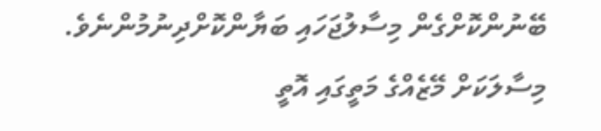ބޭނުންކޮށްގެން މިސާލުޖަހައި ބަޔާންކޮށްދިނުމުންނެވެ.
މިސާލަކަށް މޭޒެއްގެ މަތީގައި އޮތީ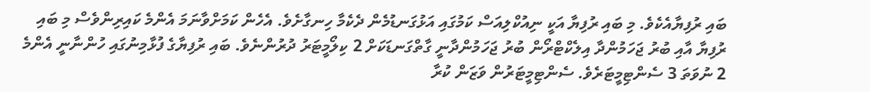ބައި ރުފިޔާއެކެވެ. މި ބައި ރުފިޔާ އަކީ ނިއުކްލިއަސް ކަމުގައި އަޅުގަނޑުމެން ދެކެމާ ހިނގާށެވެ. އެހެން ކަމަށްވާނަމަ އެންމެ ކައިރިންވެސް މި ބައި ރުފިޔާ އާއި ބުރު ޖަހަމުންދާ އިލެކްޓްރޯން ބުރު ޖަހަމުންދާނީ ގާތްގަނޑަކަށް 2 ކިލޯމީޓަރު ދުރުންނެވެ. ބައި ރުފިޔާގެ ފުޅާމިނުގައި ހުންނާނީ އެންމެ 2 ނުވަތަ 3 ސެންޓިމީޓަރެވެ. ސެންޓިމީޓަރުން ވަޒަން ކުރާ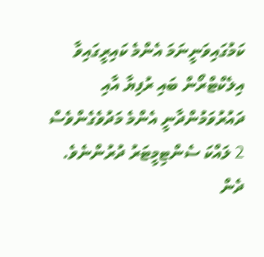ކަމުގައިވަނީނަމަ އެންމެ ކައިރީގައިވާ އިލެކްޓްރޯން ބައި ރުފިޔާ އާއި ދައުރުވަމުންދާނީ އެންމެ މަދުވެގެންވެސް 2 ލައްކަ ސެންޓިމީޓަރު ދުރުންނެވެ. ދެން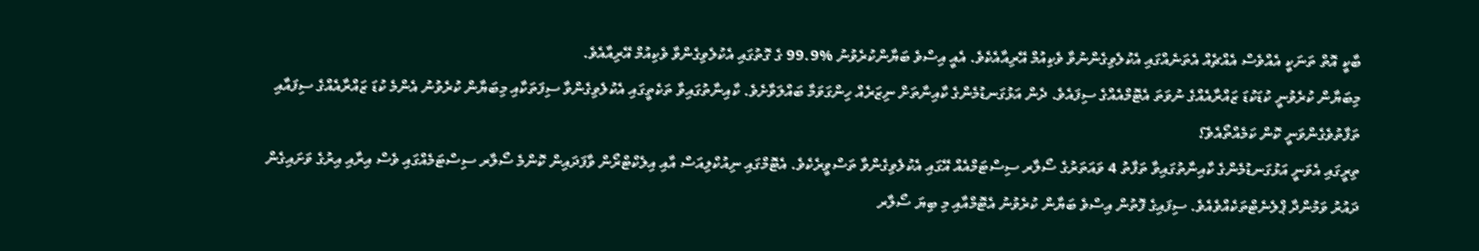ބާކީ އޮތް ތަނަކީ އެއްވެސް އެއްޗެއް އެތަނެއްގައި އެކުލެވިގެންނުވާ ވެކިއުމް އޭރިއާއެކެވެ. އެއީ އިސްވެ ބަޔާންކުރެވުނު %99.9 ގެ ގޮތުގައި އެކުލެވިގެންވާ ވެކިއުމް އޭރިއާއެވެ.
މިބަޔާން ކުރެވުނީ ކުޑަކުޑަ ޒައްރާއެއްގެ ނުވަތަ އެޓޮމްއެއްގެ ސިފައެވެ. ދެން އަޅުގަނޑުމެންގެ ކާއިނާތަށް ނިޒަރެއް ހިންގަވަމާ ބައްލަވާށެވެ. ކާއިނާތުގައިވާ ތަކެތީގައި އެކުލެވިގެންވާ ސިފަތަކާއި މިބަޔާން ކުރެވުނު އެންމެ ކުޑަ ޒައްރާއެއްގެ ސިފައާއި ތަފާތުވެގެންވަނީ ކޮން ކަމެއްތޯއެވެ؟
ތިރީގައި އެވަނީ އަޅުގަނޑުމެންގެ ކާއިނާތުގައިވާ ތަފާތު 4 ވައަތަރުގެ ސޯލާރ ސިސްޓަމްއެއް އޭގައި އެކުލެވިގެންވާ ތަސްވީރެކެވެ. އެޓޮމްގައި ނިއުކްލިއަސް އާއި އިލެކްޓްރޯން ވާފަދައިން ކޮންމެ ސޯލާރ ސިސްޓަމެއްގައި ވެސް އިރާއި އިރުގެ ވަށައިގެން ދައުރު ވަމުންދާ ޕްލެނެޓްތަކެއްވެއެވެ. ސިފައިގެ ފޮތުން އިސްވެ ބަޔާން ކުރެވުނު އެޓޮމްއާއި މި ބިޔަ ސޯލާރ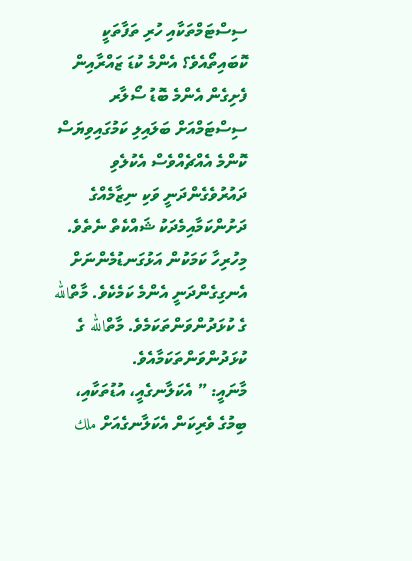ސިސްޓަމްތަކާއި ހުރި ތަފާތަކީ ކޮބައިތޯއެވެ؟ އެންމެ ކުޑަ ޒައްރާއިން ފެށިގެން އެންމެ ބޮޑު ސޯލާރ ސިސްޓަމްއަށް ބަލައިލި ކަމުގައިވިޔަސް ކޮންމެ އެއްޗެއްވެސް އެކުލެވި ދައުރުވެގެންދަނީ ވަކި ނިޒާމެއްގެ ދަށުންކަމާއިމެދަކު ޝައްކެތް ނެތެވެ. މިހުރިހާ ކަމަކުން އަޅުގަނޑުމެންނަށް އެނގިގެންދަނީ އެންމެ ކަމެކެވެ. މާތްالله ގެ ކުޅަދުންވަންތަކަމެވެ. މާތްالله ގެ ކުޅަދުންވަންތަކަމާއެވެ.
މާނައީ: ” އެކަލާނގެއީ، އުޑުތަކާއި، ބިމުގެ ވެރިކަން އެކަލާނގެއަށް ملك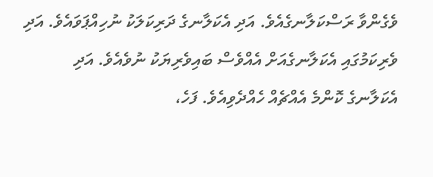ވެގެންވާ ރަސްކަލާނގެއެވެ. އަދި އެކަލާނގެ ދަރިކަލަކު ނުހިއްޕަވައެވެ. އަދި ވެރިކަމުގައި އެކަލާނގެއަށް އެއްވެސް ބައިވެރިޔަކު ނުވެއެވެ. އަދި އެކަލާނގެ ކޮންމެ އެއްޗެއް ހެއްދެވިއެވެ. ފަހެ،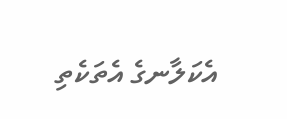އެކަލާނގެ އެތަކެތި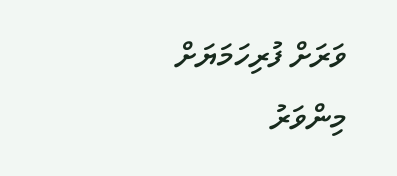ވަރަށް ފުރިހަމަޔަށް މިންވަރު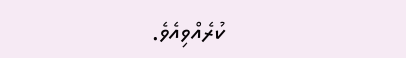ކުރެއްވިއެވެ.